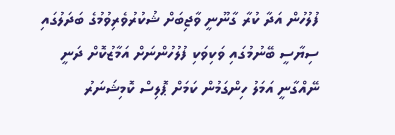ފުލުހުން އަދާ ކުރާ ގާނޫނީ ވާޖިބަށް ޝުކުރުވެރިވުމުގެ ބަދަލުގައި ސިޔާސީ ބޭނުމުގައި ވަކިވަކި ފުލުހުންނަށް އަމާޒުކޮށް ދަނީ ނޭއްގާނީ އަމަލު ހިންގަމުން ކަމަށް ޕޮލިސް ކޮމިޝަނަރު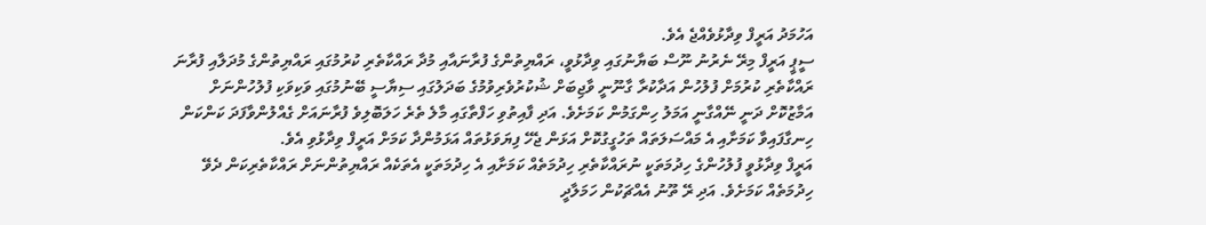އަހުމަދު އަރީފް ވިދާޅުވެއްޖެ އެވެ.
ސީޕީ އަރީފް މިރޭ ނެރުނު ނޫސް ބަޔާނުގައި ވިދާޅުވީ، ރައްޔިތުންގެ ފުރާނައާއި މުދާ ރައްކާތެރި ކުރުމުގައި ރައްޔިތުންގެ މުދަލާއި ފުރާނަ ރައްކާތެރި ކުރުމަށް ފުލުހުން އަދާކުރާ ގާނޫނީ ވާޖިބަށް ޝުކުރުވެރިވުމުގެ ބަދަލުގައި ސިޔާސީ ބޭނުމުގައި ވަކިވަކި ފުލުހުންނަށް އަމާޒުކޮށް ދަނީ ނޭއްގާނީ އަމަލު ހިންގަމުން ކަމަށެވެ. އަދި ފާއިތުވި ހަފްތާގައި މާލެ ތެރެ ހަލަބޮލިވެ ފުރާނައަށް ގެއްލުންވާފަދަ ކަންކަން ހިނގާފައިވާ ކަމަށާއި އެ މައްސަލަތައް ތަހުގީގުކޮށް އަޅަން ޖެހޭ ފިޔަވަޅުތައް އަޅަމުންދާ ކަމަށް އަރީފް ވިދާޅުވި އެވެ.
އަރީފް ވިދާޅުވީ ފުލުހުންގެ ހިދުމަތަކީ ނުރައްކާތެރި ހިދުމަތެއް ކަމަށާއި އެ ހިދުމަތަކީ އެތަކެއް ރައްޔިތުންނަށް ރައްކާތެރިކަން ދެވޭ ހިދުމަތެއް ކަމަށެވެ. އަދި ރޭ ތޫނު އެއްޗަކުން ހަމަލާދީ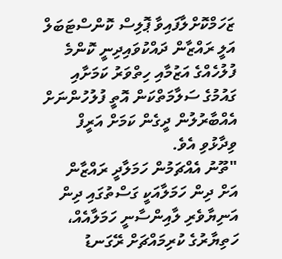ޒަހަމްކޮށްލާފައިވާ ޕޮލިސް ކޮންސްޓަބަލް އަލީ ރައްޒާން ދައްކުވައިދިނީ ކޮންމެ ފުލުހެއްގެ އަޒުމާއި ހިތްވަރު ކަމަށާއި ގައުމުގެ ސަލާމަތްކަން އޮތީ ފުލުހުންނަށް އެއްބާރުލުން ދީގެން ކަމަށް އަރީފް ވިދާޅުވި އެވެ.
"ތޫނު އެއްޗަމުން ހަމަލާދީ ރައްޒާން އަށް ދިން ހަމަލާއަކީ ގަސްތުގައި ދިން އަނިޔާވެރި ލާއިންސާނީ ހަމަލާއެއް، ހަތިޔާރުގެ ކުރިމައްޗަށް ރޭގަނޑު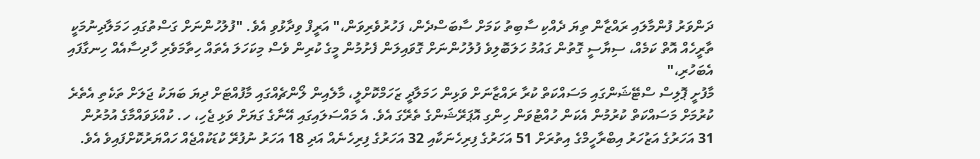ދަންވަރު ފުންމާލައި ރައްޒާން ތިޔަ ދެއްކި ސާބިތު ކަމަށް ސާބަސްދެން، ފަހުރުވެރިވަން،" އަރީފް ވިދާޅުވި އެވެ. "ފުލުހުންނަށް ގަސްތުގައި ހަމަލާދިނުމަކީ ތާރީހެއް އޮތް ކަމެއް، ސިޔާސީ ގޮތުން ގައުމު ހަލަބޮލިވެ ފުލުހުންނަށް ގޮވައިލަން ފެށުމުން މީގެ ކުރިން ވެސް މިކަހަލަ އެތައް ހިތާމަވެރި ހާދިސާއެއް ހިނގާފައި އެބަހުރި،"
މާފުށީ ޕޮލިސް ސްޓޭޝަންގައި މަސައްކަތް ކުރާ ރައްޒާނަށް ވަޅިން ހަމަލާދީ ޒަހަމްކޮށްލީ، މާލެއިން ލޯންޗެއްގައި މާފުއްޓަށް ދިޔަ ބަޔަކު ޖަލަށް ތަކެތި އެތެރެ ކުރުމަށް މަސައްކަތް ކުރުމުން އެކަން ހުއްޓުވަން ހިންގި އޮޕަރޭޝަންގެ ތެރޭގަ އެވެ. އެ މައްސަލައިގައި އޭނާގެ ގަޔަށް ވަޅި ޖެހި، ހ. ކުއްޅަވައްމާގެ އުމުރުން 31 އަހަރުގެ އަޒުހަރު އިބްރާހީމްގެ އިތުރަށް 51 އަހަރުގެ ފިރިހެނަކާއި 32 އަހަރުގެ ފިރިހެނެއް އަދި 18 އަހަރު ނުފުރޭ ކުޑަކުއްޖެއް ހައްޔަރުކޮށްފައިވެ އެވެ.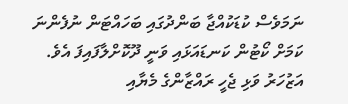ނަމަވެސް ކުޑަކުއްޖާ ބަންދުގައި ބަހައްޓަން ނުފެންނަ ކަމަށް ކޯޓުން ކަނޑައަޅައި ވަނީ ދޫކޮށްލާފައިފަ އެވެ. އަޒުހަރު ވަޅި ޖެހީ ރައްޒާންގެ މެޔާއި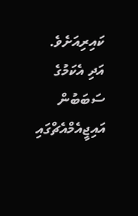ކައިރިއަށެވެ. އަދި އެކަމުގެ ސަބަބުން އައިޖީއެމްއެޗްގައި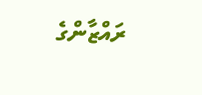ރައްޒާންގެ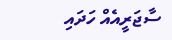ސާޖަރީއެއް ހަދައި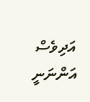އަދިވެސް އަންނަނީ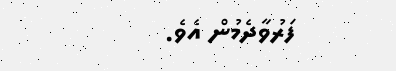ފަރުވާދެމުން އެވެ.